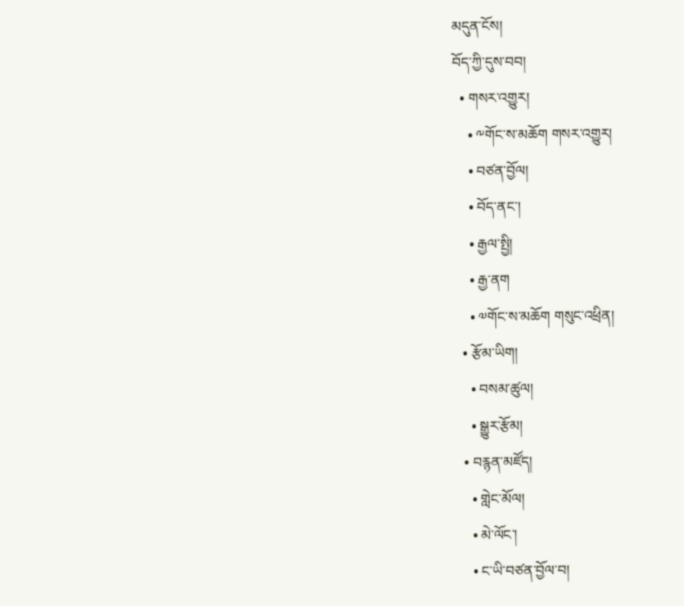མདུན་ངོས།
བོད་ཀྱི་དུས་བབ།
  • གསར་འགྱུར།
    • ༸གོང་ས་མཆོག གསར་འགྱུར།
    • བཙན་བྱོལ།
    • བོད་ནང་།
    • རྒྱལ་སྤྱི།
    • རྒྱ་ནག
    • ༧གོང་ས་མཆོག གསུང་འཕྲིན།
  • རྩོམ་ཡིག།
    • བསམ་ཚུལ།
    • སྒྱུར་རྩོམ།
  • བརྙན་མཛོད།
    • གླེང་མོལ།
    • མེ་ལོང་།
    • ང་ཡི་བཙན་བྱོལ་བ།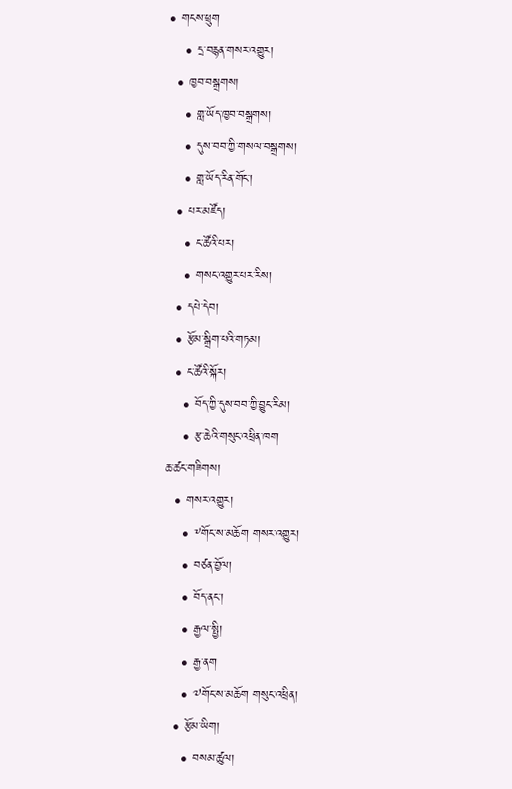• གངས་ཕྲུག
    • དྲ་བརྙན་གསར་འགྱུར།
  • ཁྱབ་བསྒྲགས།
    • གླ་ཡོད་ཁྱབ་བསྒྲགས།
    • དུས་བབ་ཀྱི་གསལ་བསྒྲགས།
    • གླ་ཡོད་རིན་གོང་།
  • པར་མཛོད།
    • ང་ཚོའི་པར།
    • གསང་འགྱུར་པར་རིས།
  • དཔེ་དེབ།
  • རྩོམ་སྒྲིག་པའི་གཏམ།
  • ང་ཚོའི་སྐོར།
    • བོད་ཀྱི་དུས་བབ་ཀྱི་བྱུང་རིམ།
    • རྩ་ཆེའི་གསུང་འཕྲིན་ཁག
ཆ་ཚང་གཟིགས།
  • གསར་འགྱུར།
    • ༸གོང་ས་མཆོག གསར་འགྱུར།
    • བཙན་བྱོལ།
    • བོད་ནང་།
    • རྒྱལ་སྤྱི།
    • རྒྱ་ནག
    • ༧གོང་ས་མཆོག གསུང་འཕྲིན།
  • རྩོམ་ཡིག།
    • བསམ་ཚུལ།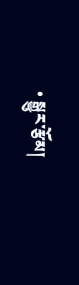• སྒྱུར་རྩོམ།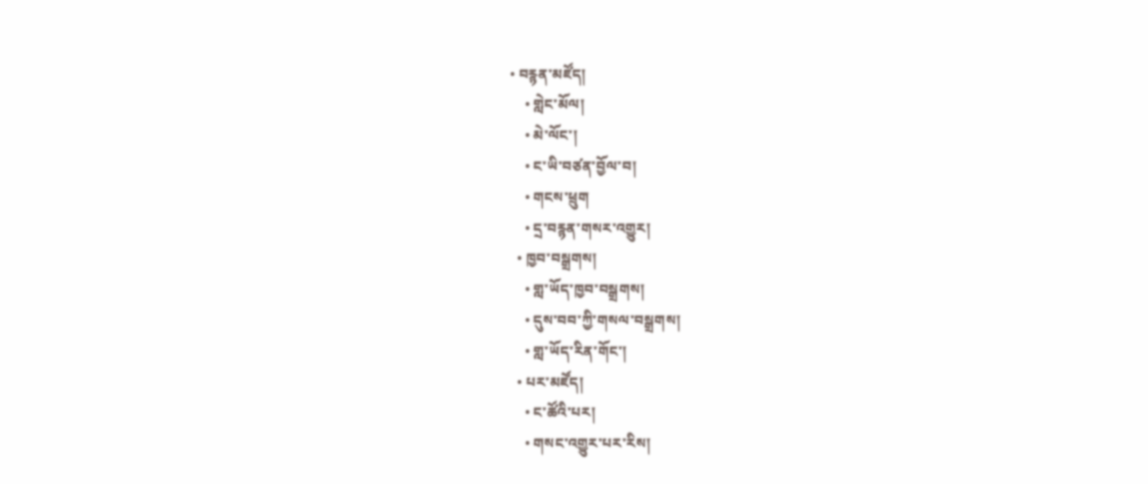• བརྙན་མཛོད།
    • གླེང་མོལ།
    • མེ་ལོང་།
    • ང་ཡི་བཙན་བྱོལ་བ།
    • གངས་ཕྲུག
    • དྲ་བརྙན་གསར་འགྱུར།
  • ཁྱབ་བསྒྲགས།
    • གླ་ཡོད་ཁྱབ་བསྒྲགས།
    • དུས་བབ་ཀྱི་གསལ་བསྒྲགས།
    • གླ་ཡོད་རིན་གོང་།
  • པར་མཛོད།
    • ང་ཚོའི་པར།
    • གསང་འགྱུར་པར་རིས།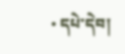• དཔེ་དེབ།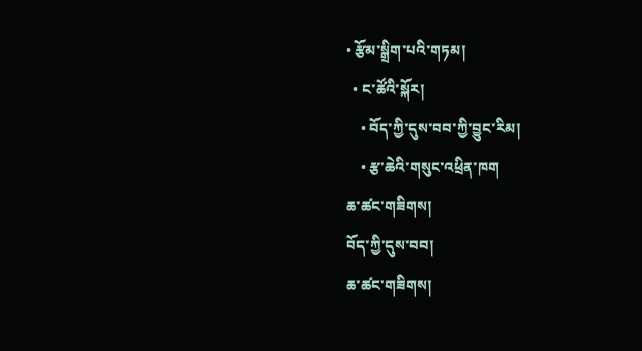• རྩོམ་སྒྲིག་པའི་གཏམ།
  • ང་ཚོའི་སྐོར།
    • བོད་ཀྱི་དུས་བབ་ཀྱི་བྱུང་རིམ།
    • རྩ་ཆེའི་གསུང་འཕྲིན་ཁག
ཆ་ཚང་གཟིགས།
བོད་ཀྱི་དུས་བབ།
ཆ་ཚང་གཟིགས།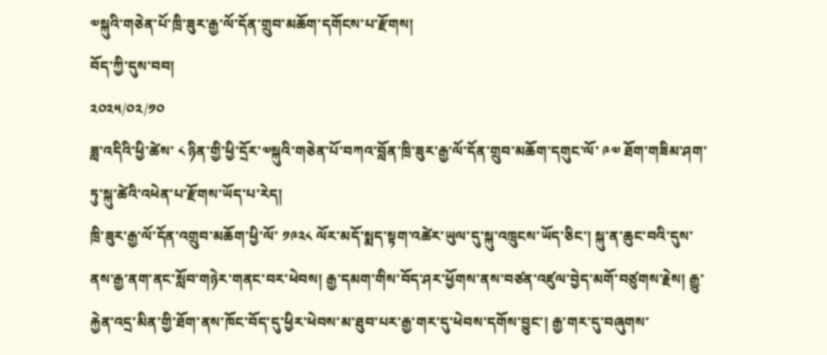༧སྐུའི་གཅེན་པོ་ཁྲི་ཟུར་རྒྱ་ལོ་དོན་གྲུབ་མཆོག་དགོངས་པ་རྫོགས།
བོད་ཀྱི་དུས་བབ།
༢༠༢༥/༠༢/༡༠
ཟླ་འདིའི་ཕྱི་ཚེས་ ༨ ཉིན་གྱི་ཕྱི་དྲོར་༧སྐུའི་གཅེན་པོ་བཀའ་བློན་ཁྲི་ཟུར་རྒྱ་ལོ་དོན་གྲུབ་མཆོག་དགུང་ལོ་ ༩༧ ཐོག་གཟིམ་ཤག་ཏུ་སྐུ་ཚེའི་འཕེན་པ་རྫོགས་ཡོད་པ་རེད།
ཁྲི་ཟུར་རྒྱ་ལོ་དོན་འགྲུབ་མཆོག་ཕྱི་ལོ་ ༡༩༢༨ ལོར་མདོ་སྨད་སྟག་འཚེར་ཡུལ་དུ་སྐུ་འཁྲུངས་ཡོད་ཅིང་། སྐུ་ན་ཆུང་བའི་དུས་ནས་རྒྱ་ནག་ནང་སློབ་གཉེར་གནང་བར་ཕེབས། རྒྱ་དམག་གིས་བོད་ཤར་ཕྱོགས་ནས་བཙན་འཛུལ་བྱེད་མགོ་བཙུགས་རྗེས། རྒྱུ་རྐྱེན་འདྲ་མིན་གྱི་ཐོག་ནས་ཁོང་བོད་དུ་ཕྱིར་ཕེབས་མ་ཐུབ་པར་རྒྱ་གར་དུ་ཕེབས་དགོས་བྱུང་། རྒྱ་གར་དུ་བཞུགས་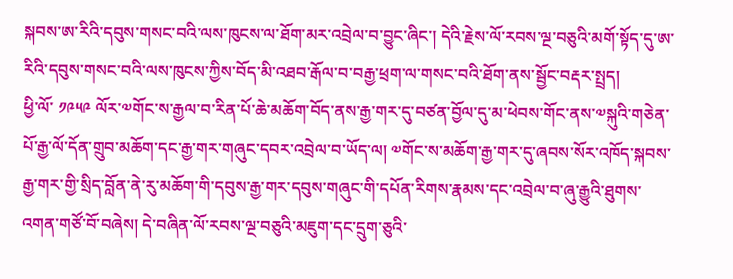སྐབས་ཨ་རིའི་དབུས་གསང་བའི་ལས་ཁུངས་ལ་ཐོག་མར་འབྲེལ་བ་བྱུང་ཞིང་། དེའི་རྗེས་ལོ་རབས་ལྔ་བཅུའི་མགོ་སྟོད་དུ་ཨ་རིའི་དབུས་གསང་བའི་ལས་ཁུངས་ཀྱིས་བོད་མི་འཐབ་རྒོལ་བ་བརྒྱ་ཕྲག་ལ་གསང་བའི་ཐོག་ནས་སྦྱོང་བརྡར་སྤྲད།
ཕྱི་ལོ་ ༡༩༥༩ ལོར་༧གོང་ས་རྒྱལ་བ་རིན་པོ་ཆེ་མཆོག་བོད་ནས་རྒྱ་གར་དུ་བཙན་བྱོལ་དུ་མ་ཕེབས་གོང་ནས་༧སྐུའི་གཅེན་པོ་རྒྱ་ལོ་དོན་གྲུབ་མཆོག་དང་རྒྱ་གར་གཞུང་དབར་འབྲེལ་བ་ཡོད་ལ། ༧གོང་ས་མཆོག་རྒྱ་གར་དུ་ཞབས་སོར་འཁོད་སྐབས་རྒྱ་གར་གྱི་སྲིད་བློན་ནེ་རུ་མཆོག་གི་དབུས་རྒྱ་གར་དབུས་གཞུང་གི་དཔོན་རིགས་རྣམས་དང་འབྲེལ་བ་ཞུ་རྒྱུའི་ཐུགས་འགན་གཙོ་བོ་བཞེས། དེ་བཞིན་ལོ་རབས་ལྔ་བཅུའི་མཇུག་དང་དྲུག་ཅུའི་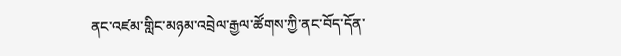ནང་འཛམ་གླིང་མཉམ་འབྲེལ་རྒྱལ་ཚོགས་ཀྱི་ནང་བོད་དོན་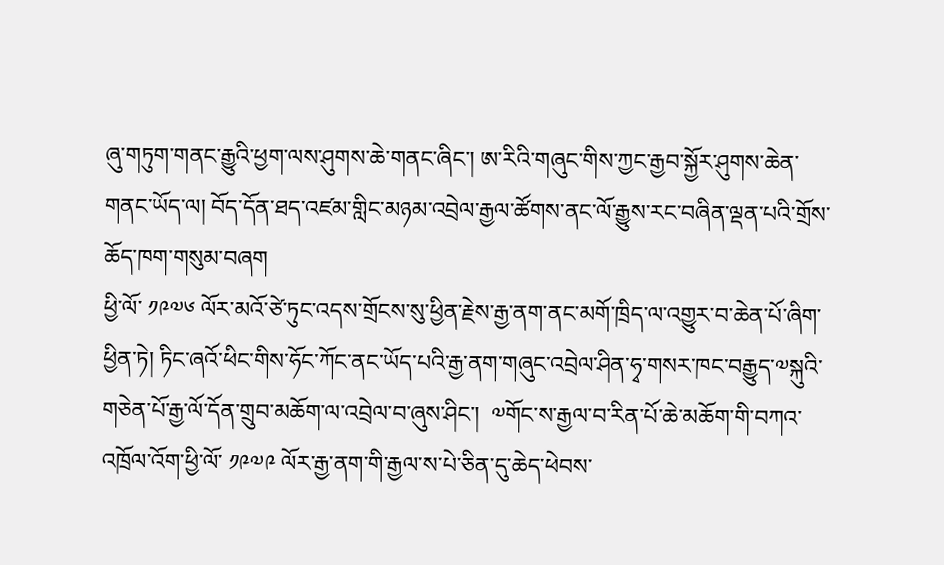ཞུ་གཏུག་གནང་རྒྱུའི་ཕྱག་ལས་ཤུགས་ཆེ་གནང་ཞིང་། ཨ་རིའི་གཞུང་གིས་ཀྱང་རྒྱབ་སྐྱོར་ཤུགས་ཆེན་གནང་ཡོད་ལ། བོད་དོན་ཐད་འཛམ་གླིང་མཉམ་འབྲེལ་རྒྱལ་ཚོགས་ནང་ལོ་རྒྱུས་རང་བཞིན་ལྡན་པའི་གྲོས་ཆོད་ཁག་གསུམ་བཞག
ཕྱི་ལོ་ ༡༩༧༦ ལོར་མའོ་ཙེ་ཏུང་འདས་གྲོངས་སུ་ཕྱིན་རྗེས་རྒྱ་ནག་ནང་མགོ་ཁྲིད་ལ་འགྱུར་བ་ཆེན་པོ་ཞིག་ཕྱིན་ཏེ། ཏིང་ཞའོ་ཕིང་གིས་ཧོང་ཀོང་ནང་ཡོད་པའི་རྒྱ་ནག་གཞུང་འབྲེལ་ཤིན་ཧྭ་གསར་ཁང་བརྒྱུད་༧སྐུའི་གཅེན་པོ་རྒྱ་ལོ་དོན་གྲུབ་མཆོག་ལ་འབྲེལ་བ་ཞུས་ཤིང་།  ༧གོང་ས་རྒྱལ་བ་རིན་པོ་ཆེ་མཆོག་གི་བཀའ་འཁྲོལ་འོག་ཕྱི་ལོ་ ༡༩༧༩ ལོར་རྒྱ་ནག་གི་རྒྱལ་ས་པེ་ཅིན་དུ་ཆེད་ཕེབས་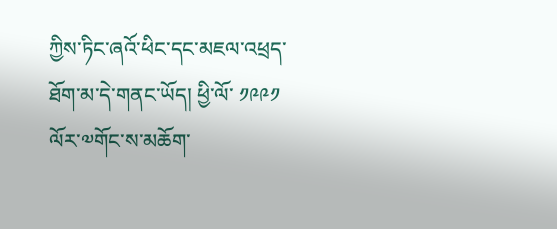ཀྱིས་ཏིང་ཞའོ་ཕིང་དང་མཇལ་འཕྲད་ཐོག་མ་དེ་གནང་ཡོད། ཕྱི་ལོ་ ༡༩༩༡ ལོར་༧གོང་ས་མཆོག་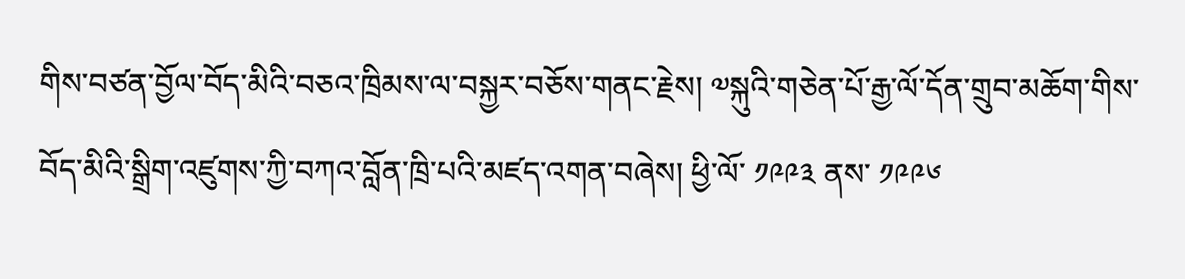གིས་བཙན་བྱོལ་བོད་མིའི་བཅའ་ཁྲིམས་ལ་བསྐྱར་བཅོས་གནང་རྗེས། ༧སྐུའི་གཅེན་པོ་རྒྱ་ལོ་དོན་གྲུབ་མཆོག་གིས་བོད་མིའི་སྒྲིག་འཛུགས་ཀྱི་བཀའ་བློན་ཁྲི་པའི་མཛད་འགན་བཞེས། ཕྱི་ལོ་ ༡༩༩༣ ནས་ ༡༩༩༦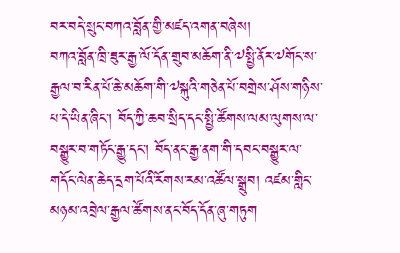བར་བདེ་སྲུང་བཀའ་བློན་གྱི་མཛད་འགན་བཞེས།
བཀའ་བློན་ཁྲི་ཟུར་རྒྱ་ལོ་དོན་གྲུབ་མཆོག་ནི་༧སྤྱི་ནོར་༧གོང་ས་རྒྱལ་བ་རིན་པོ་ཆེ་མཆོག་གི་༧སྐུའི་གཅེན་པོ་བགྲེས་ཤོས་གཉིས་པ་དེ་ཡིན་ཞིང་། བོད་ཀྱི་ཆབ་སྲིད་དང་སྤྱི་ཚོགས་ལམ་ལུགས་ལ་བསྒྱུར་བ་གཏོང་རྒྱུ་དང་། བོད་ནང་རྒྱ་ནག་གི་དབང་བསྒྱུར་ལ་གདོང་ལེན་ཆེད་དྲག་པོའི་རོགས་རམ་འཚོལ་སྒྲུབ། འཛམ་གླིང་མཉམ་འབྲེལ་རྒྱལ་ཚོགས་ནང་བོད་དོན་ཞུ་གཏུག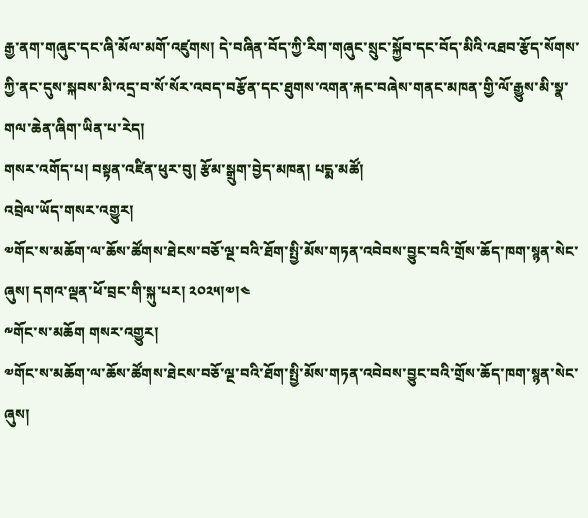རྒྱ་ནག་གཞུང་དང་ཞི་མོལ་མགོ་འཛུགས། དེ་བཞིན་བོད་ཀྱི་རིག་གཞུང་སྲུང་སྐྱོབ་དང་བོད་མིའི་འཐབ་རྩོད་སོགས་ཀྱི་ནང་དུས་སྐབས་མི་འདྲ་བ་སོ་སོར་འབད་བརྩོན་དང་ཐུགས་འགན་རྐང་བཞེས་གནང་མཁན་གྱི་ལོ་རྒྱུས་མི་སྣ་གལ་ཆེན་ཞིག་ཡིན་པ་རེད།
གསར་འགོད་པ། བསྟན་འཛིན་ཕུར་བུ། རྩོམ་སྒྲུག་བྱེད་མཁན། པདྨ་མཚོ།
འབྲེལ་ཡོད་གསར་འགྱུར།
༧གོང་ས་མཆོག་ལ་ཆོས་ཚོགས་ཐེངས་བཅོ་ལྔ་བའི་ཐོག་སྤྱི་མོས་གཏན་འབེབས་བྱུང་བའི་གྲོས་ཆོད་ཁག་སྙན་སེང་ཞུས། དགའ་ལྡན་ཕོ་བྲང་གི་སྐུ་པར། ༢༠༢༥།༧།༤
༸གོང་ས་མཆོག གསར་འགྱུར།
༧གོང་ས་མཆོག་ལ་ཆོས་ཚོགས་ཐེངས་བཅོ་ལྔ་བའི་ཐོག་སྤྱི་མོས་གཏན་འབེབས་བྱུང་བའི་གྲོས་ཆོད་ཁག་སྙན་སེང་ཞུས།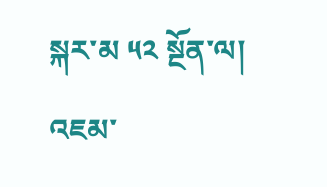སྐར་མ ༥༢ སྔོན་ལ།
འཇམ་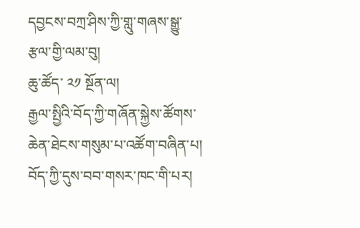དབྱངས་བཀྲ་ཤིས་ཀྱི་གླུ་གཞས་སྒྱུ་རྩལ་གྱི་ལམ་བུ།
ཆུ་ཚོད་ ༢༡ སྔོན་ལ།
རྒྱལ་སྤྱིའི་བོད་ཀྱི་གཞོན་སྐྱེས་ཚོགས་ཆེན་ཐེངས་གསུམ་པ་འཚོག་བཞིན་པ། བོད་ཀྱི་དུས་བབ་གསར་ཁང་གི་པར།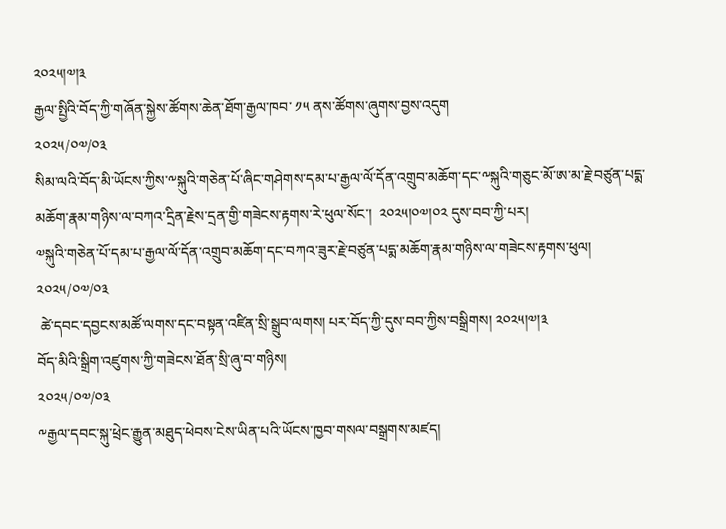༢༠༢༥།༧།༣
རྒྱལ་སྤྱིའི་བོད་ཀྱི་གཞོན་སྐྱེས་ཚོགས་ཆེན་ཐོག་རྒྱལ་ཁབ་ ༡༥ ནས་ཚོགས་ཞུགས་བྱས་འདུག
༢༠༢༥/༠༧/༠༣
སིམ་ལའི་བོད་མི་ཡོངས་ཀྱིས་༸སྐུའི་གཅེན་པོ་ཞིང་གཤེགས་དམ་པ་རྒྱལ་ལོ་དོན་འགྲུབ་མཆོག་དང་༸སྐུའི་གཅུང་མོ་ཨ་མ་རྗེ་བཙུན་པདྨ་མཆོག་རྣམ་གཉིས་ལ་བཀའ་དྲིན་རྗེས་དྲན་གྱི་གཟེངས་རྟགས་རེ་ཕུལ་སོང་།  ༢༠༢༥།༠༧།༠༢ དུས་བབ་ཀྱི་པར།
༧སྐུའི་གཅེན་པོ་དམ་པ་རྒྱལ་ལོ་དོན་འགྲུབ་མཆོག་དང་བཀའ་ཟུར་རྗེ་བཙུན་པདྨ་མཆོག་རྣམ་གཉིས་ལ་གཟེངས་རྟགས་ཕུལ།
༢༠༢༥/༠༧/༠༣
 ཚེ་དབང་དབྱངས་མཚོ་ལགས་དང་བསྟན་འཛིན་སྲི་སྒྲུབ་ལགས། པར་བོད་ཀྱི་དུས་བབ་ཀྱིས་བསྒྲིགས། ༢༠༢༥།༧།༣
བོད་མིའི་སྒྲིག་འཛུགས་ཀྱི་གཟེངས་ཐོན་སྲི་ཞུ་བ་གཉིས།
༢༠༢༥/༠༧/༠༣
༸རྒྱལ་དབང་སྐུ་ཕྲེང་རྒྱུན་མཐུད་ཕེབས་ངེས་ཡིན་པའི་ཡོངས་ཁྱབ་གསལ་བསྒྲགས་མཛད།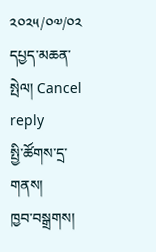༢༠༢༥/༠༧/༠༢
དཔྱད་མཆན་སྤེལ། Cancel reply
སྤྱི་ཚོགས་དྲ་གནས།
ཁྱབ་བསྒྲགས།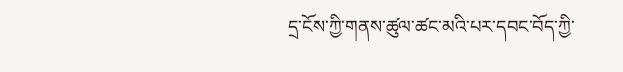དྲ་ངོས་ཀྱི་གནས་ཚུལ་ཚང་མའི་པར་དབང་བོད་ཀྱི་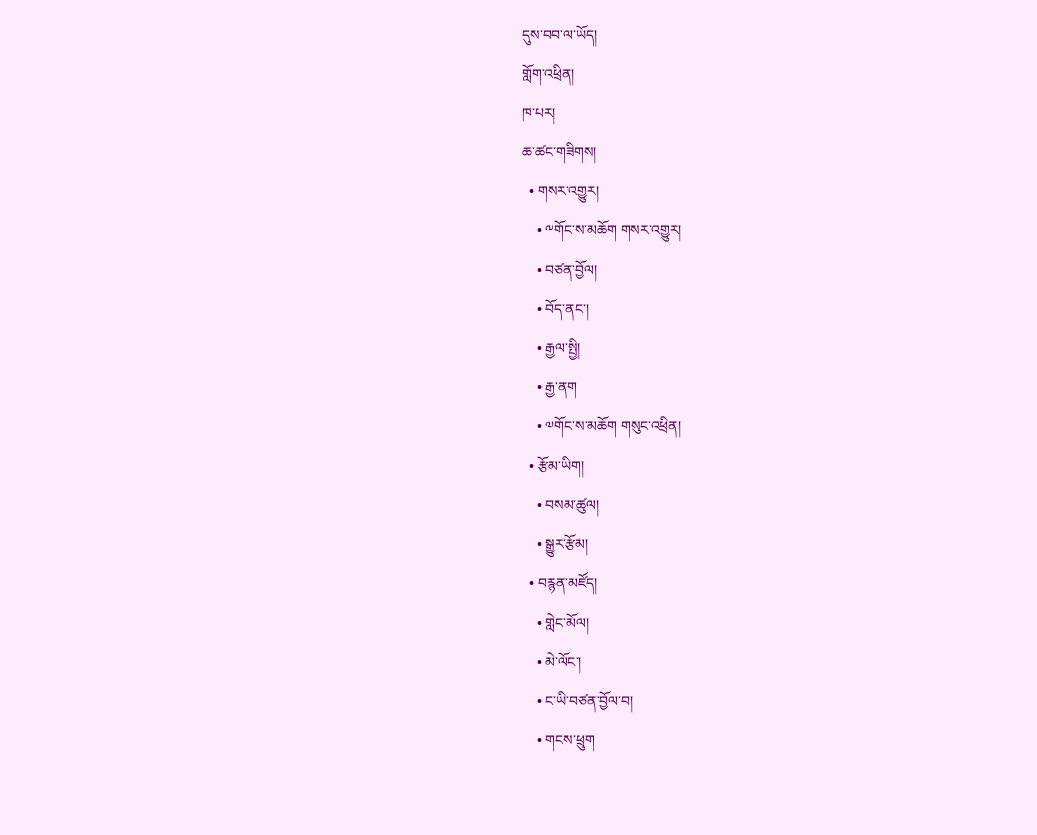དུས་བབ་ལ་ཡོད།
གློག་འཕྲིན།
ཁ་པར།
ཆ་ཚང་གཟིགས།
  • གསར་འགྱུར།
    • ༸གོང་ས་མཆོག གསར་འགྱུར།
    • བཙན་བྱོལ།
    • བོད་ནང་།
    • རྒྱལ་སྤྱི།
    • རྒྱ་ནག
    • ༧གོང་ས་མཆོག གསུང་འཕྲིན།
  • རྩོམ་ཡིག།
    • བསམ་ཚུལ།
    • སྒྱུར་རྩོམ།
  • བརྙན་མཛོད།
    • གླེང་མོལ།
    • མེ་ལོང་།
    • ང་ཡི་བཙན་བྱོལ་བ།
    • གངས་ཕྲུག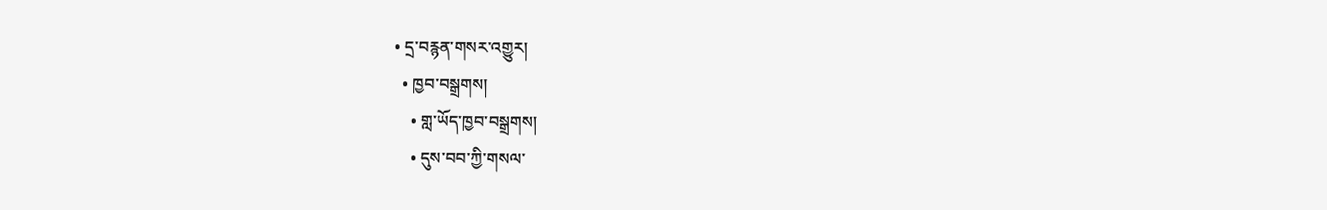• དྲ་བརྙན་གསར་འགྱུར།
  • ཁྱབ་བསྒྲགས།
    • གླ་ཡོད་ཁྱབ་བསྒྲགས།
    • དུས་བབ་ཀྱི་གསལ་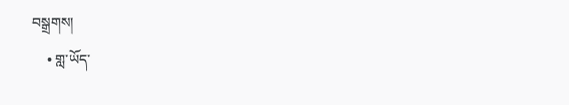བསྒྲགས།
    • གླ་ཡོད་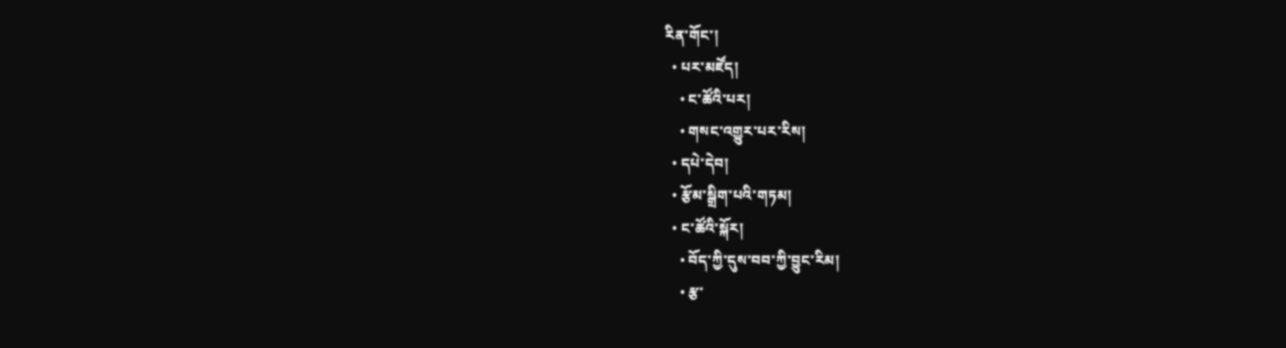རིན་གོང་།
  • པར་མཛོད།
    • ང་ཚོའི་པར།
    • གསང་འགྱུར་པར་རིས།
  • དཔེ་དེབ།
  • རྩོམ་སྒྲིག་པའི་གཏམ།
  • ང་ཚོའི་སྐོར།
    • བོད་ཀྱི་དུས་བབ་ཀྱི་བྱུང་རིམ།
    • རྩ་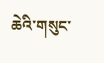ཆེའི་གསུང་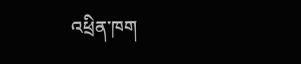འཕྲིན་ཁག